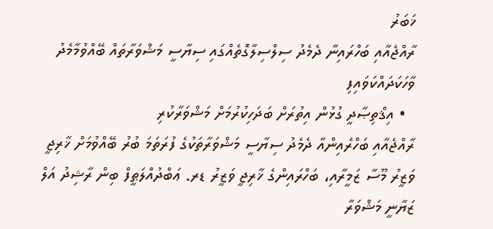ޚަބަރު
ރާއްޖެއާއި ބަހްރައިނާ ދެމެދު ސިލްސިލާގޮތެއްގައި ސިޔާސީ މަޝްވަރާތައް ބޭއްވުމާމެދު ވާހަކަދައްކަވައިފި
  • އިޤްތިޞާދީ ގުޅުން އިތުރަށް ބަދަހިކުރުމަށް މަޝްވަރާކުރި
ރާއްޖެއާއި ބަހްރެއިންއާ ދެމެދު ސިޔާސީ މަޝްވަރާތަކުގެ ފުރަތަމަ ބުރު ބޭއްވުމަށް ޚާރިޖީ ވަޒީރު މޫސާ ޒަމީރާއި، ބަހްރައިންގެ ޚާރިޖީ ވަޒީރު ޑރ. ޢަބްދުއްލަޠީފް ބިން ރާޝިދު އަލް ޒަޔާނީ މަޝްވަރާ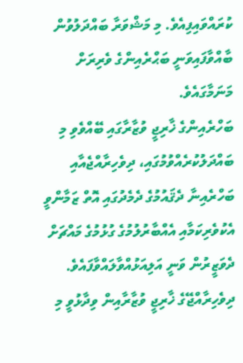ކުރައްވައިފިއެވެ. މި މަޝްވަރާ ބައްދަލުވުން ބާއްވާފައިވަނީ ބަޙްރެއިންގެ ވެރިރަށް މަނަމާގައެވެ.
ބަހްރެއިންގެ ޚާރިޖީ ވުޒާރާގައި ބޭއްވެވި މި ބައްދަލުކުރެއްވުމުގައި، ދިވެހިރާއްޖެއާއި ބަހްރެއިނާ ދެޤައުމުގެ ދެމެދުގައި އޮތް ޒަމާންވީ އެކުވެރިކަމާއި އެއްބާރުލުމުގެ ގުޅުމުގެ މައްޗަށް ދެވަޒީރުން ވަނީ އަލިއަޅުއްވާލައްވާފައެވެ.
ދިވެހިރާއްޖޭގެ ޚާރިޖީ ވުޒާރާއިން ވިދާޅުވީ މި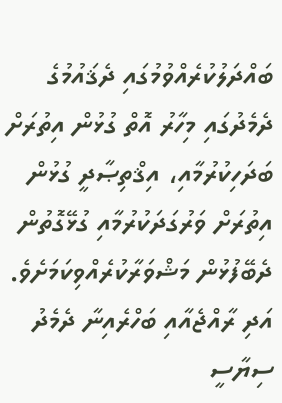ބައްދަލުކުރެއްވުމުގައި ދެޤައުމުގެ ދެމެދުގައި މިހާރު އޮތް ގުޅުން އިތުރަށް ބަދަހިކުރުމާއި، އިޤްތިޞާދީ ގުޅުން އިތުރަށް ވަރުގަދަކުރުމާއި ގުޅޭގޮތުން ދެބޭފުޅުން މަޝްވަރާކުރެއްވިކަމަށެވެ. އަދި ރާއްޖެއާއި ބަހްރެއިނާ ދެމެދު ސިޔާސީ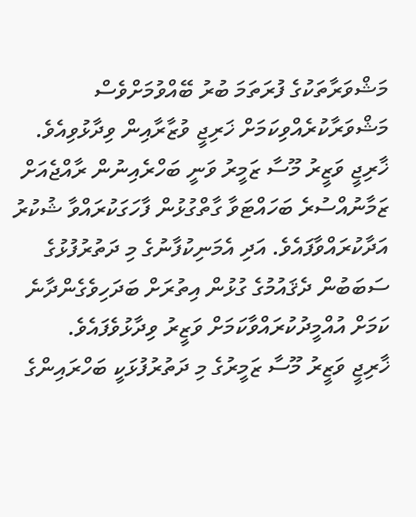މަޝްވަރާތަކުގެ ފުރަތަމަ ބުރު ބޭއްވުމަށްވެސް މަޝްވަރާކުރެއްވިކަމަށް ޚަރިޖީ ވުޒާރާއިން ވިދާޅުވިއެވެ.
ޚާރިޖީ ވަޒީރު މޫސާ ޒަމީރު ވަނީ ބަހްރެއިނުން ރާއްޖެއަށް ޒަމާނުއްސުރެ ބަހައްޓަވާ ގާތްގުޅުން ފާހަގަކުރައްވާ ޝުކުރު އަދާކުރައްވާފައެވެ. އަދި އެމަނިކުފާނުގެ މި ދަތުރުފުޅުގެ ސަބަބުން ދެޤައުމުގެ ގުޅުން އިތުރަށް ބަދަހިވެގެންދާނެ ކަމަށް އުއްމީދުކުރައްވާކަމަށް ވަޒީރު ވިދާޅުވެފައެވެ.
ޚާރިޖީ ވަޒީރު މޫސާ ޒަމީރުގެ މި ދަތުރުފުޅަކީ ބަހްރައިންގެ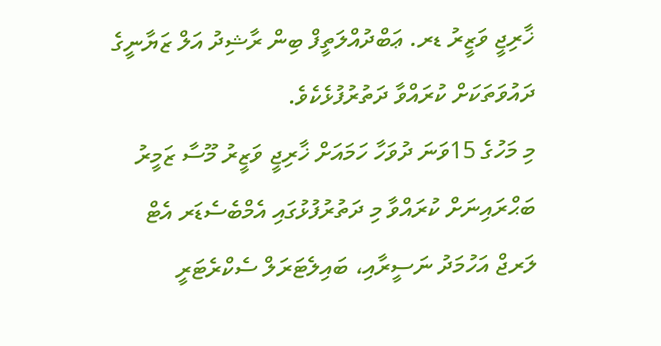ޚާރިޖީ ވަޒީރު ޑރ. ޢަބްދުއްލަތީފް ބިން ރާޝިދު އަލް ޒަޔާނީގެ ދައުވަތަކަށް ކުރައްވާ ދަތުރުފުޅެކެވެ.
މި މަހުގެ 15ވަނަ ދުވަހާ ހަމައަށް ޚާރިޖީ ވަޒީރު މޫސާ ޒަމީރު ބަޙްރައިނަށް ކުރައްވާ މި ދަތުރުފުޅުގައި އެމްބެސެޑަރ އެޓް ލަރޖް އަހުމަދު ނަސީރާއި، ބައިލެޓަރަލް ސެކްރެޓަރީ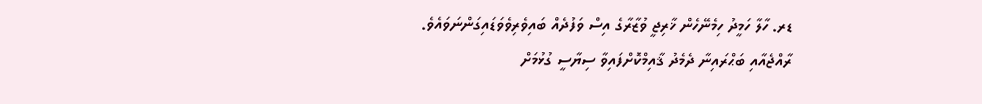ޑރ. ހާލާ ހަމީދު ހިމެނޭހެން ޚާރިޖީ ވުޒާރާގެ އިސް ވަފުދެއް ބައިވެރިވެވަޑައިގަންނަވައެވެ.
ރާއްޖެއާއި ބަޙްރައިނާ ދެމެދު ޤާއިމްކޮށްފައިވާ ސިޔާސީ ގުޅުމަށް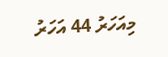މިއަހަރު 44 އަހަރު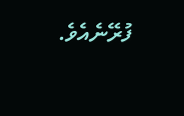ފުރޭނެއެވެ.